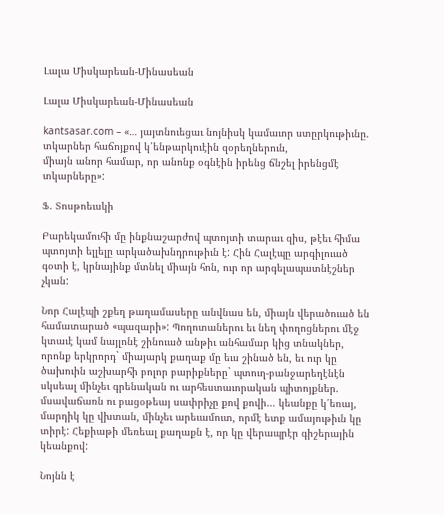Լալա Միսկարեան-Մինասեան

Լալա Միսկարեան-Մինասեան

kantsasar.com – «… յայտնուեցաւ նոյնիսկ կամաւոր ստըրկութիւնը.
տկարներ հաճոյքով կ՛ենթարկուէին զօրեղներուն,
միայն անոր համար, որ անոնք օգնէին իրենց ճնշել իրենցմէ տկարները»:

Ֆ. Տոսթոեւսկի

Բարեկամուհի մը ինքնաշարժով պտոյտի տարաւ զիս, թէեւ հիմա պտոյտի ելլելը արկածախնդրութիւն է: Հին Հալէպը արգիլուած գօտի է, կրնայինք մտնել միայն հոն, ուր որ արգելապատնէշներ չկան:

Նոր Հալէպի շքեղ թաղամասերը անվնաս են, միայն վերածուած են համատարած «պազարի»: Պողոտաներու եւ նեղ փողոցներու մէջ կտաւէ կամ նայլոնէ շինուած անթիւ անհամար կից տնակներ, որոնք երկրորդ` միայարկ քաղաք մը եւս շինած են, եւ ուր կը ծախուին աշխարհի բոլոր բարիքները` պտուղ-բանջարեղէնէն սկսեալ մինչեւ գրենական ու արհեստաւորական պիտոյքներ. մսավաճառն ու բացօթեայ սափրիչը քով քովի… կեանքը կ՛եռայ, մարդիկ կը վխտան, մինչեւ արեւամուտ, որմէ ետք ամայութիւն կը տիրէ: Հեքիաթի մեռեալ քաղաքն է, որ կը վերապրէր գիշերային կեանքով:

Նոյնն է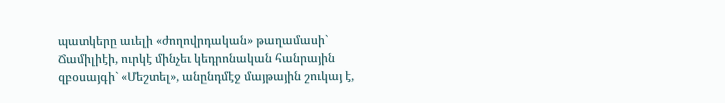պատկերը աւելի «ժողովրդական» թաղամասի` Ճամիլիէի, ուրկէ մինչեւ կեդրոնական հանրային զբօսայգի` «Մեշտել», անընդմէջ մայթային շուկայ է,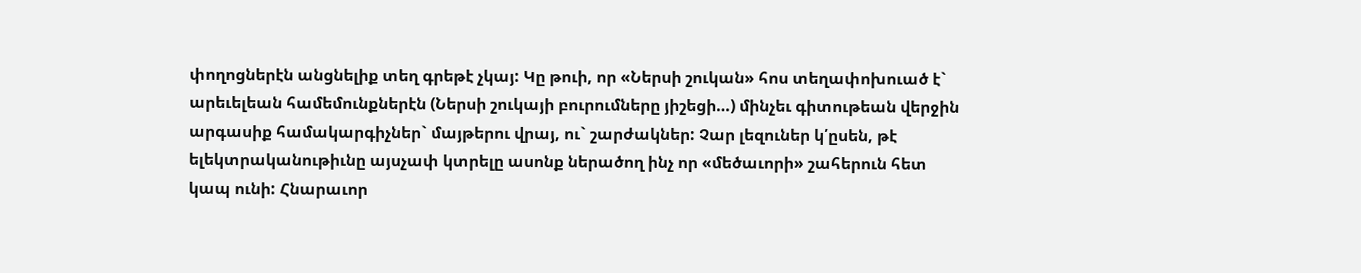փողոցներէն անցնելիք տեղ գրեթէ չկայ: Կը թուի, որ «Ներսի շուկան» հոս տեղափոխուած է` արեւելեան համեմունքներէն (Ներսի շուկայի բուրումները յիշեցի…) մինչեւ գիտութեան վերջին արգասիք համակարգիչներ` մայթերու վրայ, ու` շարժակներ: Չար լեզուներ կ՛ըսեն, թէ ելեկտրականութիւնը այսչափ կտրելը ասոնք ներածող ինչ որ «մեծաւորի» շահերուն հետ կապ ունի: Հնարաւոր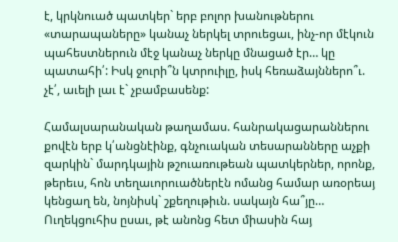է, կրկնուած պատկեր` երբ բոլոր խանութներու «տարապաները» կանաչ ներկել տրուեցաւ, ինչ-որ մէկուն պահեստներուն մէջ կանաչ ներկը մնացած էր… կը պատահի՛: Իսկ ջուրի՞ն կտրուիլը, իսկ հեռաձայններո՞ւ. չէ՛, աւելի լաւ է` չբամբասենք:

Համալսարանական թաղամաս. հանրակացարաններու քովէն երբ կ՛անցնէինք, գնչուական տեսարանները աչքի զարկին` մարդկային թշուառութեան պատկերներ, որոնք, թերեւս, հոն տեղաւորուածներէն ոմանց համար առօրեայ կենցաղ են, նոյնիսկ` շքեղութիւն. սակայն հա՞յը… Ուղեկցուհիս ըսաւ, թէ անոնց հետ միասին հայ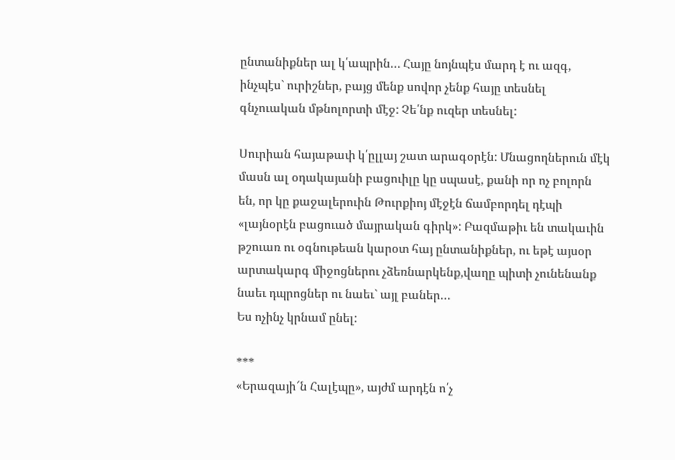ընտանիքներ ալ կ՛ապրին… Հայը նոյնպէս մարդ է ու ազգ, ինչպէս` ուրիշներ, բայց մենք սովոր չենք հայը տեսնել գնչուական մթնոլորտի մէջ: Չե՛նք ուզեր տեսնել:

Սուրիան հայաթափ կ՛ըլլայ շատ արագօրէն: Մնացողներուն մէկ մասն ալ օդակայանի բացուիլը կը սպասէ, քանի որ ոչ բոլորն են, որ կը քաջալերուին Թուրքիոյ մէջէն ճամբորդել դէպի «լայնօրէն բացուած մայրական գիրկ»: Բազմաթիւ են տակաւին թշուառ ու օգնութեան կարօտ հայ ընտանիքներ, ու եթէ այսօր արտակարգ միջոցներու չձեռնարկենք,վաղը պիտի չունենանք նաեւ դպրոցներ ու նաեւ` այլ բաներ…
Ես ոչինչ կրնամ ընել:

***
«Երազայի՜ն Հալէպը», այժմ արդէն ո՛չ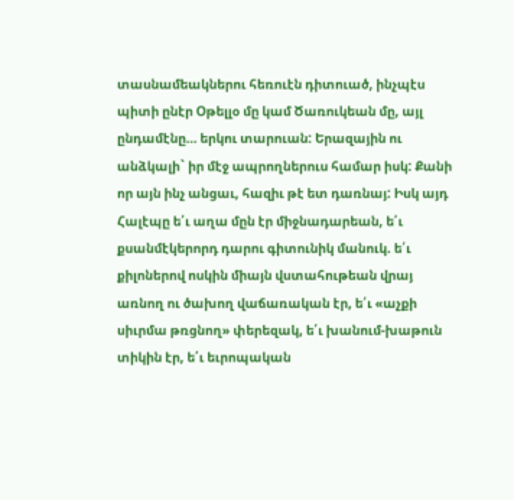տասնամեակներու հեռուէն դիտուած, ինչպէս պիտի ընէր Օթելլօ մը կամ Ծառուկեան մը, այլ ընդամէնը… երկու տարուան: Երազային ու անձկալի` իր մէջ ապրողներուս համար իսկ: Քանի որ այն ինչ անցաւ, հազիւ թէ ետ դառնայ: Իսկ այդ Հալէպը ե՛ւ աղա մըն էր միջնադարեան, ե՛ւ քսանմէկերորդ դարու գիտունիկ մանուկ. ե՛ւ քիլոներով ոսկին միայն վստահութեան վրայ առնող ու ծախող վաճառական էր, ե՛ւ «աչքի սիւրմա թռցնող» փերեզակ, ե՛ւ խանում-խաթուն տիկին էր, ե՛ւ եւրոպական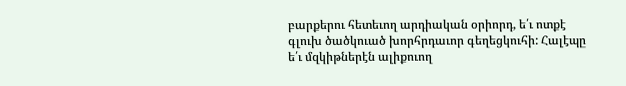բարքերու հետեւող արդիական օրիորդ, ե՛ւ ոտքէ գլուխ ծածկուած խորհրդաւոր գեղեցկուհի: Հալէպը ե՛ւ մզկիթներէն ալիքուող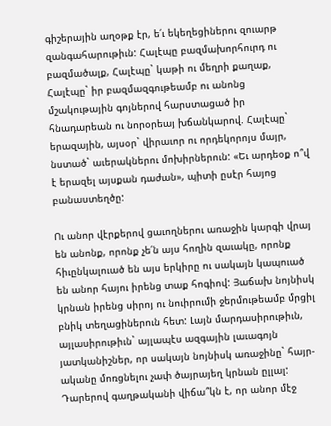գիշերային աղօթք էր, ե՛ւ եկեղեցիներու զուարթ զանգահարութիւն: Հալէպը բազմախորհուրդ ու բազմածալք, Հալէպը` կաթի ու մեղրի քաղաք, Հալէպը` իր բազմազգութեամբ ու անոնց մշակութային գոյներով հարստացած իր հնադարեան ու նորօրեայ խճանկարով. Հալէպը` երազային, այսօր` վիրաւոր ու որդեկորոյս մայր, նստած` աւերակներու մոխիրներուն: «Եւ արդեօք ո՞վ է երազել այսքան դաժան», պիտի ըսէր հայոց բանաստեղծը:

Ու անոր վէրքերով ցաւողներու առաջին կարգի վրայ են անոնք, որոնք չե՛ն այս հողին զաւակը, որոնք հիւընկալուած են այս երկիրը ու սակայն կապուած են անոր հայու իրենց տաք հոգիով: Յաճախ նոյնիսկ կրնան իրենց սիրոյ ու նուիրումի ջերմութեամբ մրցիլ բնիկ տեղացիներուն հետ: Լայն մարդասիրութիւն, այլասիրութիւն` այլապէս ազգային լաւագոյն յատկանիշներ, որ սակայն նոյնիսկ առաջինը` հայր-ականը մոռցնելու չափ ծայրայեղ կրնան ըլլալ: Դարերով գաղթականի վիճա՞կն է, որ անոր մէջ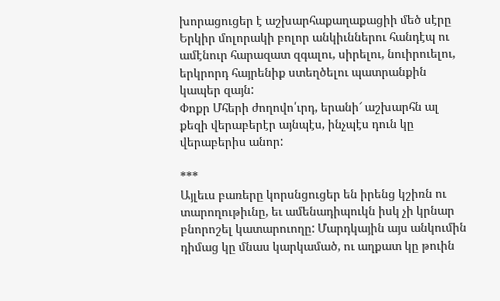խորացուցեր է աշխարհաքաղաքացիի մեծ սէրը Երկիր մոլորակի բոլոր անկիւններու հանդէպ ու ամէնուր հարազատ զգալու, սիրելու, նուիրուելու, երկրորդ հայրենիք ստեղծելու պատրանքին կապեր զայն:
Փոքր Մհերի ժողովո՛ւրդ, երանի՜ աշխարհն ալ քեզի վերաբերէր այնպէս, ինչպէս դուն կը վերաբերիս անոր:

***
Այլեւս բառերը կորսնցուցեր են իրենց կշիռն ու տարողութիւնը, եւ ամենադիպուկն իսկ չի կրնար բնորոշել կատարուողը: Մարդկային այս անկումին դիմաց կը մնաս կարկամած, ու աղքատ կը թուին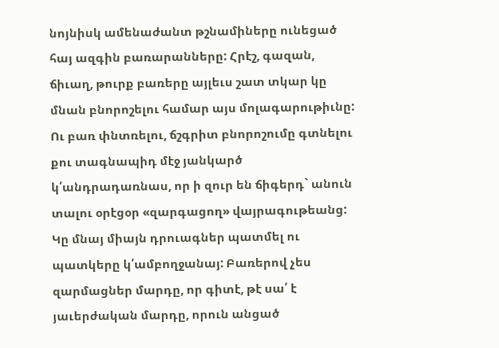նոյնիսկ ամենաժանտ թշնամիները ունեցած հայ ազգին բառարանները: Հրէշ, գազան, ճիւաղ, թուրք բառերը այլեւս շատ տկար կը մնան բնորոշելու համար այս մոլագարութիւնը: Ու բառ փնտռելու, ճշգրիտ բնորոշումը գտնելու քու տագնապիդ մէջ յանկարծ կ՛անդրադառնաս, որ ի զուր են ճիգերդ` անուն տալու օրէցօր «զարգացող» վայրագութեանց: Կը մնայ միայն դրուագներ պատմել ու պատկերը կ՛ամբողջանայ: Բառերով չես զարմացներ մարդը, որ գիտէ, թէ սա՛ է յաւերժական մարդը, որուն անցած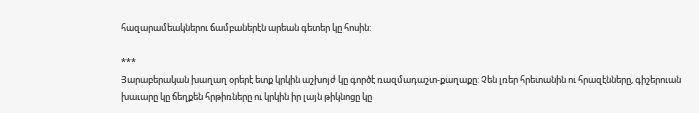հազարամեակներու ճամբաներէն արեան գետեր կը հոսին:

***
Յարաբերական խաղաղ օրերէ ետք կրկին աշխոյժ կը գործէ ռազմադաշտ-քաղաքը: Չեն լռեր հրետանին ու հրազէնները, գիշերուան խաւարը կը ճեղքեն հրթիռները ու կրկին իր լայն թիկնոցը կը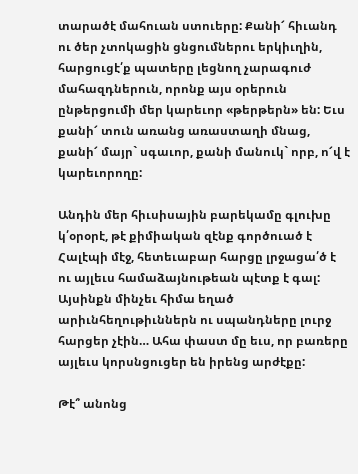տարածէ մահուան ստուերը: Քանի՜ հիւանդ ու ծեր չտոկացին ցնցումներու երկիւղին, հարցուցէ՛ք պատերը լեցնող չարագուժ մահազդներուն, որոնք այս օրերուն ընթերցումի մեր կարեւոր «թերթերն» են: Եւս քանի՜ տուն առանց առաստաղի մնաց, քանի՜ մայր` սգաւոր, քանի մանուկ` որբ, ո՜վ է կարեւորողը:

Անդին մեր հիւսիսային բարեկամը գլուխը կ՛օրօրէ, թէ քիմիական զէնք գործուած է Հալէպի մէջ, հետեւաբար հարցը լրջացա՛ծ է ու այլեւս համաձայնութեան պէտք է գալ: Այսինքն մինչեւ հիմա եղած արիւնհեղութիւններն ու սպանդները լուրջ հարցեր չէին… Ահա փաստ մը եւս, որ բառերը այլեւս կորսնցուցեր են իրենց արժէքը:

Թէ՞ անոնց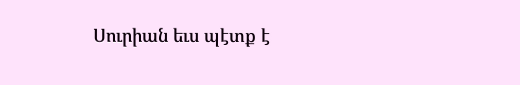Սուրիան եւս պէտք է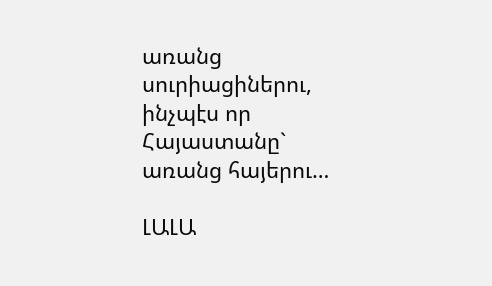առանց սուրիացիներու, ինչպէս որ Հայաստանը` առանց հայերու…

ԼԱԼԱ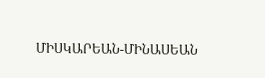ՄԻՍԿԱՐԵԱՆ-ՄԻՆԱՍԵԱՆ